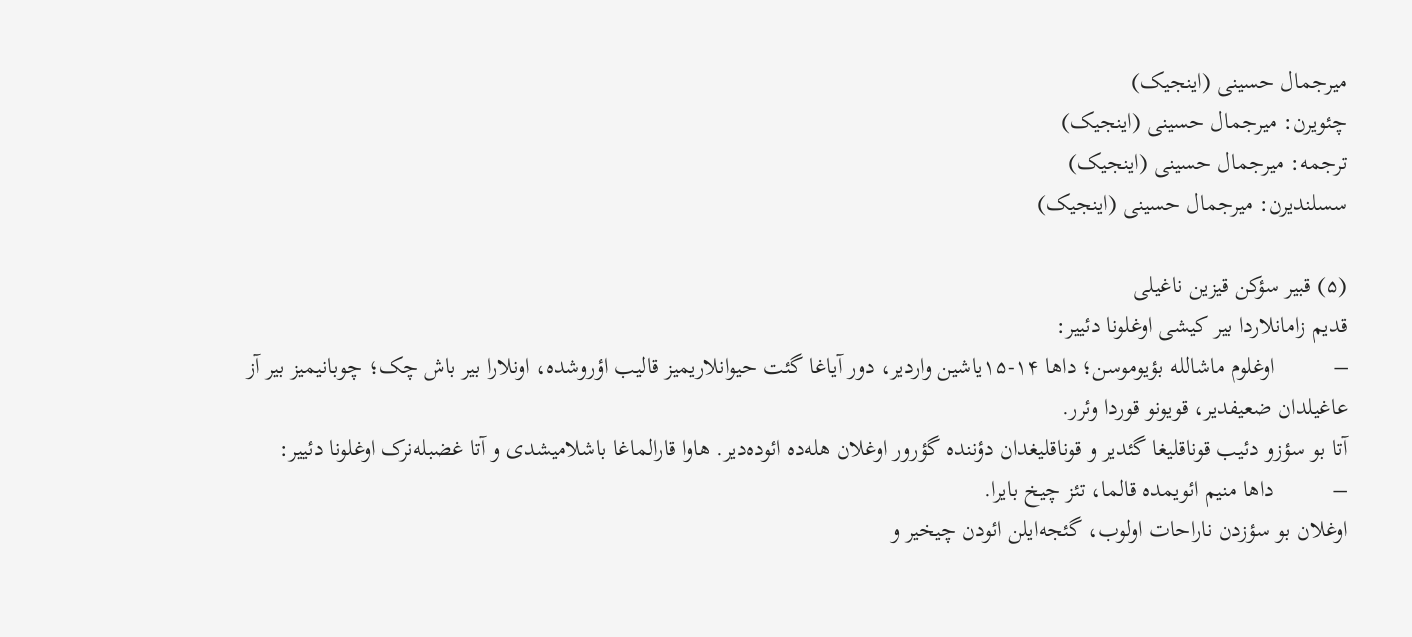میرجمال حسینی (اینجیک)
چئویرن: میرجمال حسینی (اینجیک)
ترجمه: میرجمال حسینی (اینجیک)
سسلندیرن: میرجمال حسینی (اینجیک)

(۵) قبیر سؤکن قیزین ناغیلی
قدیم زامانلاردا بیر کیشی اوغلونا دئییر:
–          اوغلوم ماشالله بؤیوموسن؛ داها ۱۴-۱۵یاشین واردیر، دور آیاغا گئت حیوانلاریمیز قالیب اؤروشده، اونلارا بیر باش چک؛ چوبانیمیز بیر آز عاغیلدان ضعیفدیر، قویونو قوردا وئرر.
آتا بو سؤزو دئیب قوناقلیغا گئدیر و قوناقلیغدان دؤننده گؤرور اوغلان هله‌ده ائوده‌دیر. هاوا قارالماغا باشلامیشدی و آتا غضبله‌نرک اوغلونا دئییر:
–          داها منیم ائویمده قالما، تئز چیخ بایرا.
اوغلان بو سؤزدن ناراحات اولوب، گئجه‌ایلن ائودن چیخیر و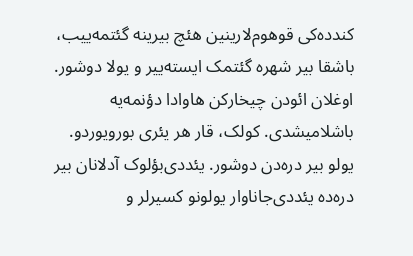کندده‌کی قوهوم‌لارینین هئچ بیرینه گئتمه‌ییب، باشقا بیر شهره گئتمک ایسته‌ییر و یولا دوشور. اوغلان ائودن چیخارکن هاوادا دؤنمه‌یه باشلامیشدی. کولک، قار هر یئری بورویوردو. یولو بیر دره‌دن دوشور. یئددی‌بؤلوک آدلانان بیر دره‌ده یئددی‌جاناوار یولونو کسیرلر و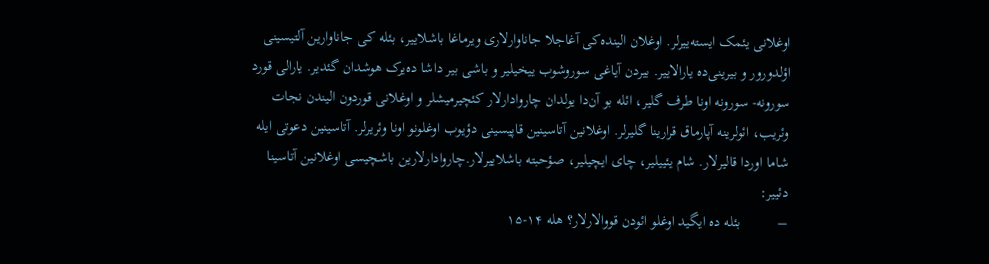اوغلانی یئمک ایسته‌ییرلر. اوغلان الینده‌کی آغاجلا جاناوارلاری ویرماغا باشلاییر، بئله کی جاناوارین آلتیسینی اؤلدورور و بیرینی‌ده یارالاییر. بیردن آیاغی سوروشوب ییخیلیر و باشی بیر داشا ده‌یرک هوشدان گئدیر. یارالی قورد سورونه- سورونه اونا طرف گلیر، ائله بو آن‌دا یولدان چاروادارلار کئچیرمیشلر و اوغلانی قوردون الیندن نجات وئریب، ائولرینه آپارماق قرارینا گلیرلر. اوغلانین آتاسینین قاپیسینی دؤیوب اوغلونو اونا وئریرلر. آتاسینین دعوتی ایله شاما اوردا قالیرلار. شام یئییلیر، چای ایچیلیر، صؤحبته باشلاییرلار.چاروادارلارین باشچیسی اوغلانین آتاسینا دئییر:
–          بئله ده ایگید اوغلو ائودن قووالارلار؟ هله ۱۴-۱۵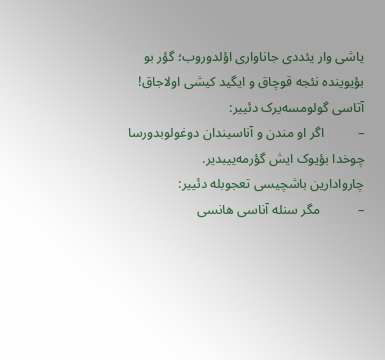یاشی وار یئددی جاناواری اؤلدوروب؛ گؤر بو بؤیوینده نئجه قوچاق و ایگید کیشی اولاجاق!
آتاسی گولومسه‌یرک دئییر:
–          اگر او مندن و آناسیندان دوغولوبدورسا چوخدا بؤیوک ایش گؤرمه‌ییبدیر.
چاروادارین باشچیسی تعجوبله دئییر:
–           مگر سنله آناسی هانسی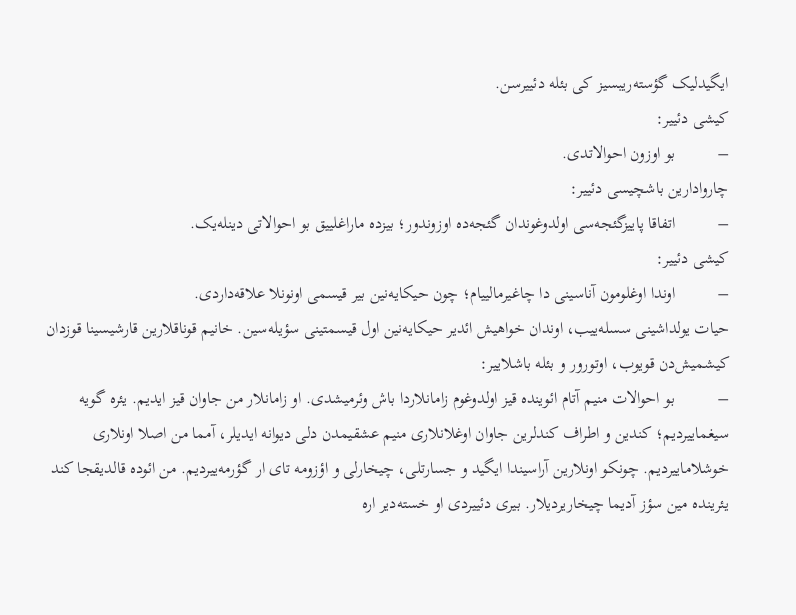ایگیدلیک گؤسته‌ریبسیز کی بئله دئییرسن.
کیشی دئییر:
–          بو اوزون احوالاتدی.
چاروادارین باشچیسی دئییر:
–          اتفاقا پاییزگئجه‌سی اولدوغوندان گئجه‌ده اوزوندور؛ بیزده ماراغلییق بو احوالاتی دینله‌یک.
کیشی دئییر:
–          اوندا اوغلومون آناسینی دا چاغیرمالییام؛ چون حیکایه‌نین بیر قیسمی اونونلا علاقه‌داردی.
حیات یولداشینی سسله‌ییب، اوندان خواهیش ائدیر حیکایه‌نین اول قیسمتینی سؤیله‌سین. خانیم قوناقلارین قارشیسینا قوزدان کیشمیش‌دن قویوب، اوتورور و بئله باشلاییر:
–          بو احوالات منیم آتام ائوینده قیز اولدوغوم زامانلاردا باش وئرمیشدی. او زامانلار من جاوان قیز ایدیم. یئره گویه سیغماییردیم؛ کندین و اطراف کندلرین جاوان اوغلانلاری منیم عشقیمدن دلی دیوانه ایدیلر، آمما من اصلا اونلاری خوشلاماییردیم. چونکو اونلارین آراسیندا ایگید و جسارتلی، چیخارلی و اؤزومه تای ار گؤرمه‌ییردیم. من ائوده قالدیقجا کند یئرینده مین سؤز آدیما چیخاریردیلار. بیری دئییردی او خسته‌دیر اره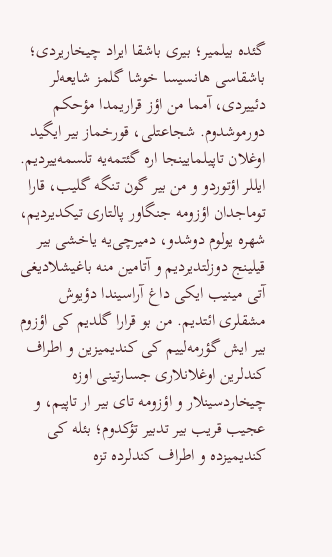گئده بیلمیر؛ بیری باشقا ایراد چیخاریردی؛ باشقاسی هانسیسا خوشا گلمز شایعه‌لر دئییردی، آمما من اؤز قراریمدا مؤحکم دورموشدوم. شجاعتلی، قورخماز بیر ایگید اوغلان تاپیلمایینجا اره گئتمه‌یه تلسمه‌ییردیم. ایللر اؤتوردو و من بیر گون تنگه گلیب، قارا توماجدان اؤزومه جنگاور پالتاری تیکدیردیم، شهره یولوم دوشدو، دمیرچی‌یه یاخشی بیر قیلینج دوزلتدیردیم و آتامین منه باغیشلادیغی آتی مینیب ایکی داغ آراسیندا دؤیوش مشقلری ائتدیم. من بو قرارا گلدیم کی اؤزوم بیر ایش گؤرمه‌لییم کی کندیمیزین و اطراف کندلرین اوغلانلاری جسارتینی اوزه چیخاردسینلار و اؤزومه تای بیر ار تاپیم، و عجیب قریب بیر تدبیر تؤکدوم؛ بئله کی کندیمیزده و اطراف کندلرده تزه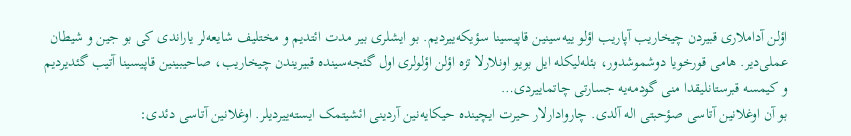اؤلن آداملاری قبیردن چیخاریب آپاریب اؤلو ییه‌سینین قاپیسینا سؤیکه‌ییردیم. بو ایشلری بیر مدت ائتدیم و مختلیف شایعه‌لر یاراندی کی بو جین و شیطان عملی‌دیر. هامی قورخویا دوشموشدور، بئله‌لیکله ایل بویو اونلارلا تزه اؤلن اؤلولری اول گئجه‌سینده قبیریندن چیخاریب، صاحیبینین قاپیسینا آتیب گئدیردیم و کیمسه قبرستانلیقدا منی گودمه‌یه جسارتی چاتماییردی…
بو آن اوغلانین آتاسی صؤحبتی اله آلدی. چاروادارلار حیرت ایچینده حیکایه‌نین آردینی ائشیتمک ایسته‌ییردیلر. اوغلانین آتاسی دئدی: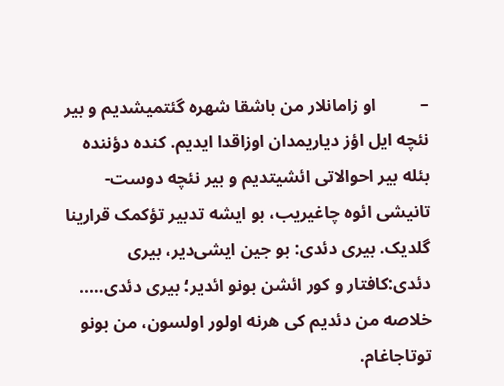–          او زامانلار من باشقا شهره گئتمیشدیم و بیر نئچه ایل اؤز دیاریمدان اوزاقدا ایدیم. کنده دؤننده بئله بیر احوالاتی ائشیتدیم و بیر نئچه دوست- تانیشی ائوه چاغیریب، بو ایشه تدبیر تؤکمک قرارینا گلدیک. بیری دئدی: بو جین ایشی‌دیر، بیری دئدی:کافتار و کور ائشن بونو ائدیر؛ بیری دئدی….. خلاصه من دئدیم کی هرنه اولور اولسون، من بونو توتاجاغام.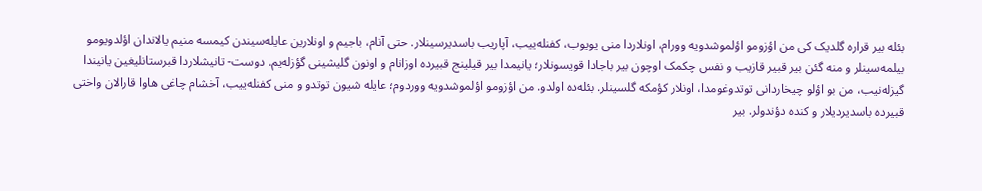بئله بیر قراره گلدیک کی من اؤزومو اؤلموشدویه وورام، اونلاردا منی یویوب، کفنله‌ییب، آپاریب باسدیرسینلار. حتی آنام، باجیم و اونلارین عایله‌سیندن کیمسه منیم یالاندان اؤلدویومو بیلمه‌سینلر و منه گئن بیر قبیر قازیب و نفس چکمک اوچون بیر باجادا قویسونلار؛ یانیمدا بیر قیلینج قبیرده اوزانام و اونون گلیشینی گؤزله‌یم. دوست- تانیشلاردا قبرستانلیغین یانیندا گیزله‌نیب، من بو اؤلو چیخاردانی توتدوغومدا، اونلار کؤمکه گلسینلر. بئله‌ده اولدو. من اؤزومو اؤلموشدویه ووردوم؛ عایله شیون توتدو و منی کفنله‌ییب، آخشام چاغی هاوا قارالان واختی قبیرده باسدیردیلار و کنده دؤندولر. بیر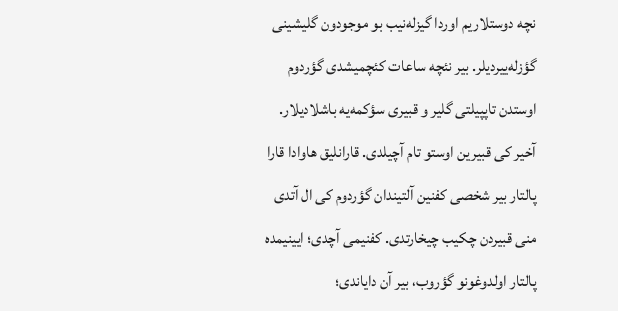نچه دوستلاریم اوردا گیزله‌نیب بو موجودون گلیشینی گؤزله‌ییردیلر. بیر نئچه ساعات کئچمیشدی گؤردوم اوستدن تاپپیلتی گلیر و قبیری سؤکمه‌یه باشلادیلار. آخیر کی قبیرین اوستو تام آچیلدی. قارانلیق هاوادا قارا پالتار بیر شخصی کفنین آلتیندان گؤردوم کی ال آتدی منی قبیردن چکیب چیخارتدی. کفنیمی آچدی؛ ایینیمده پالتار اولدوغونو گؤروب، بیر آن دایاندی؛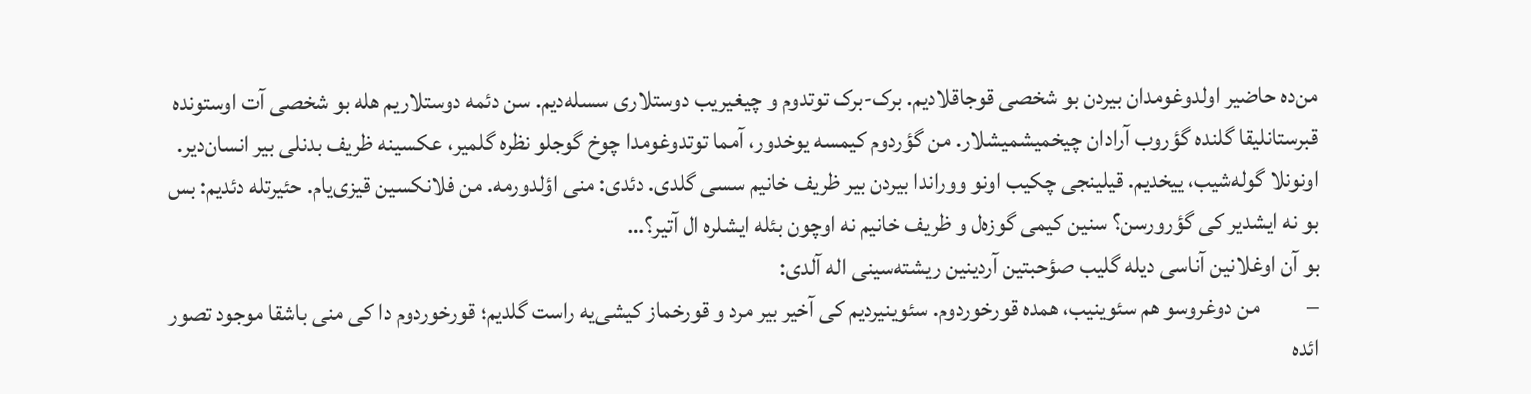من‌ده حاضیر اولدوغومدان بیردن بو شخصی قوجاقلادیم. برک-برک توتدوم و چیغیریب دوستلاری سسله‌دیم. سن دئمه دوستلاریم هله بو شخصی آت اوستونده قبرستانلیقا گلنده گؤروب آرادان چیخمیشمیشلار. من گؤردوم کیمسه یوخدور، آمما توتدوغومدا چوخ گوجلو نظره گلمیر، عکسینه ظریف بدنلی بیر انسان‌دیر. اونونلا گوله‌شیب، ییخدیم. قیلینجی چکیب اونو ووراندا بیردن بیر ظریف خانیم سسی گلدی. دئدی: منی اؤلدورمه. من فلانکسین قیزی‌یام. حئیرتله دئدیم: بس بو نه ایشدیر کی گؤرورسن؟ سنین کیمی گوزه‌ل و ظریف خانیم نه اوچون بئله ایشلره ال آتیر؟…
بو آن اوغلانین آناسی دیله گلیب صؤحبتین آردینین ریشته‌سینی اله آلدی:
–          من دوغروسو هم سئوینیب، همده قورخوردوم. سئوینیردیم کی آخیر بیر مرد و قورخماز کیشی‌یه راست گلدیم؛ قورخوردوم دا کی منی باشقا موجود تصور ائده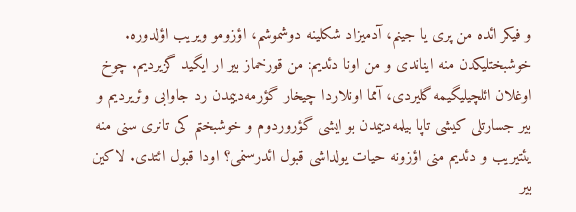و فیکر ائده من پری یا جینم، آدمیزاد شکلینه دوشموشم، اؤزومو ویریب اؤلدوره. خوشبختلیکدن منه ایناندی و من اونا دئدیم: من قورخماز بیر ار ایگید گزیردیم. چوخ اوغلان ائلچیلیگیمه گلیردی، آمما اونلاردا چیخار گؤرمه‌دییمدن رد جاوابی وئریردیم و بیر جسارتلی کیشی تاپا بیلمه‌دییمدن بو ایشی گؤروردوم و خوشبختم کی تانری سنی منه یئتیریب و دئدیم منی اؤزونه حیات یولداشی قبول ائدرسنمی؟ اودا قبول ائتدی. لاکین بیر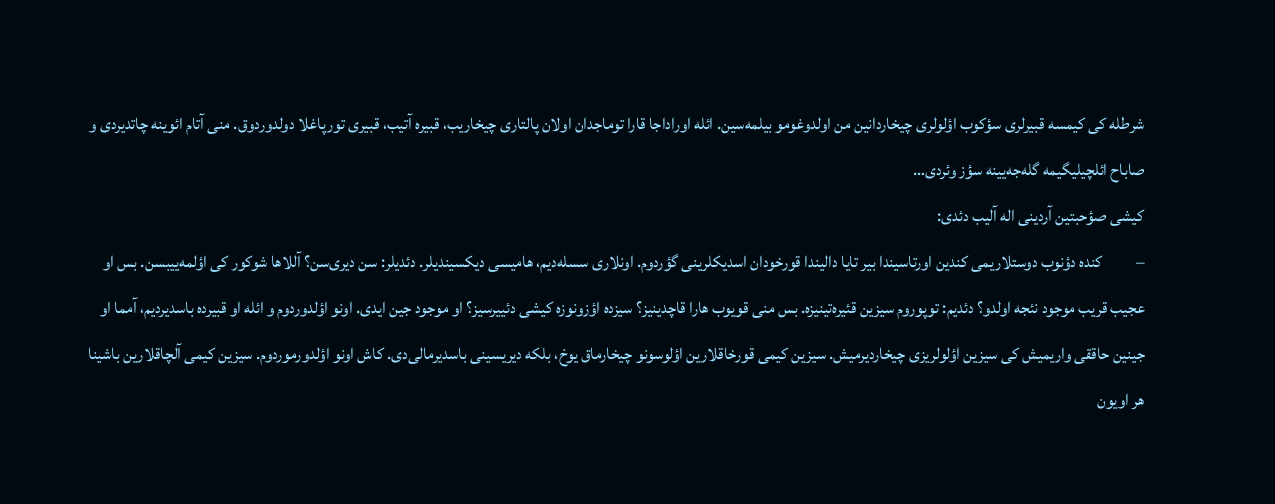شرطله کی کیمسه قبیرلری سؤکوب اؤلولری چیخاردانین من اولدوغومو بیلمه‌سین. ائله اوراداجا قارا توماجدان اولان پالتاری چیخاریب، قبیره آتیب، قبیری تورپاغلا دولدوردوق. منی آتام ائوینه چاتدیردی و صاباح ائلچیلیگیمه گله‌جه‌یینه سؤز وئردی…
کیشی صؤحبتین آردینی اله آلیب دئدی:
–          کنده دؤنوب دوستلاریمی کندین اورتاسیندا بیر تایا دالیندا قورخودان اسدیکلرینی گؤردوم. اونلاری سسله‌دیم، هامیسی دیکسیندیلر. دئدیلر: سن دیری‌سن؟ آللاها شوکور کی اؤلمه‌ییبسن. بس او عجیب قریب موجود نئجه اولدو؟ دئدیم: توپوروم سیزین قئیره‌تینیزه. بس منی قویوب هارا قاچدینیز؟ سیزده اؤزونوزه کیشی دئییرسیز؟ او موجود جین ایدی. اونو اؤلدوردوم و ائله او قبیرده باسدیردیم، آمما او جینین حاققی واریمیش کی سیزین اؤلولریزی چیخاردیرمیش. سیزین کیمی قورخاقلارین اؤلوسونو چیخارماق یوخ، بلکه دیریسینی باسدیرمالی‌دی. کاش اونو اؤلدورموردوم. سیزین کیمی آلچاقلارین باشینا هر اویون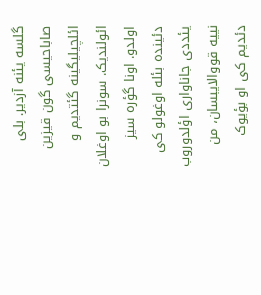گلسه یئنه آزدیر. بلی صاباحیسی گون قیزین ائلچیلیگینه گئتدیم و ائولندیک. سونرا بو اوغلان اولدو. اونا گؤره سیز دئینده بئله اوغولو کی یئددی جاناواری اؤلدوروب نییه قووالایبسان، من دئدیم کی او بؤیوک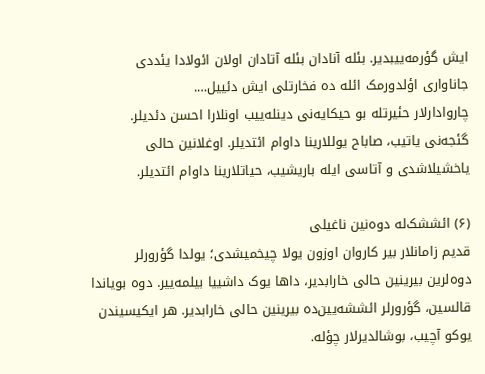ایش گؤرمه‌ییبدیر. بئله آنادان بئله آتادان اولان ائولادا یئددی جاناواری اؤلدورمک ائله ده فخارتلی ایش دئییل….
چاروادارلار حئیرتله بو حیکایه‌نی دینله‌ییب اونلارا احسن دئدیلر. گئجه‌نی یاتیب، صاباح یوللارینا داوام ائتدیلر. اوغلانین حالی یاخشیلاشدی و آتاسی ایله باریشیب، حیاتلارینا داوام ائتدیلر.

(۶) ائششک‌له دوه‌نین ناغیلی
قدیم زامانلار بیر کاروان اوزون یولا چیخمیشدی؛ یولدا گؤرورلر دوه‌لرین بیرینین حالی خارابدیر، داها یوک داشییا بیلمه‌ییر. دوه بویاندا قالسین، گؤرورلر ائششه‌یین‌ده بیرینین حالی خارابدیر. هر ایکیسیندن یوکو آچیب، بوشالدیرلار چؤله.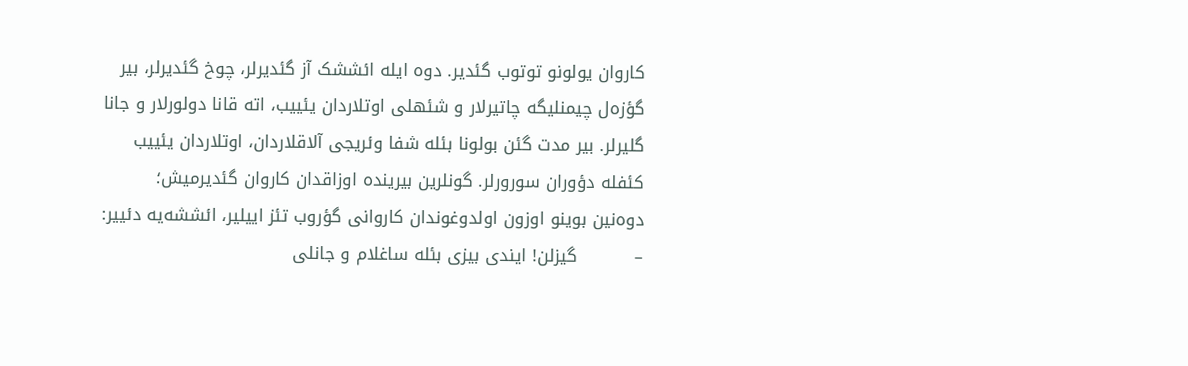کاروان یولونو توتوب گئدیر. دوه ایله ائششک آز گئدیرلر، چوخ گئدیرلر، بیر گؤزه‌ل چیمنلیگه چاتیرلار و شئهلی اوتلاردان یئییب، اته قانا دولورلار و جانا گلیرلر. بیر مدت گئن بولونا بئله شفا وئریجی آلاقلاردان، اوتلاردان یئییب کئفله دؤوران سورورلر. گونلرین بیرینده اوزاقدان کاروان گئدیرمیش؛ دوه‌نین بوینو اوزون اولدوغوندان کاروانی گؤروب تئز اییلیر، ائششه‌یه دئییر:
–          گیزلن! ایندی بیزی بئله ساغلام و جانلی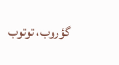گؤروب، توتوب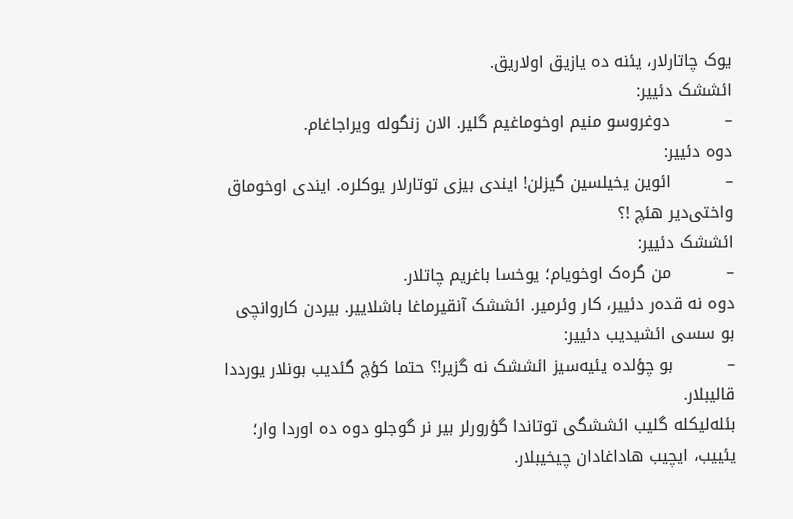یوک چاتارلار، یئنه ده یازیق اولاریق.
ائششک دئییر:
–          دوغروسو منیم اوخوماغیم گلیر. الان زنگوله ویراجاغام.
دوه دئییر:
–          ائوین یخیلسین گیزلن! ایندی بیزی توتارلار یوکلره. ایندی اوخوماق واختی‌دیر هئچ !؟
ائششک دئییر:
–          من گره‌ک اوخویام؛ یوخسا باغریم چاتلار.
دوه نه قده‌ر دئییر، کار وئرمیر. ائششک آنقیرماغا باشلاییر. بیردن کاروانچی بو سسی ائشیدیب دئییر:
–          بو چؤلده یئیه‌سیز ائششک نه گزیر!؟ حتما کؤچ گئدیب بونلار یورددا قالیبلار.
بئله‌لیکله گلیب ائششگی توتاندا گؤرورلر بیر نر گوجلو دوه ده اوردا وار؛ یئییب، ایچیب هاداغادان چیخیبلار.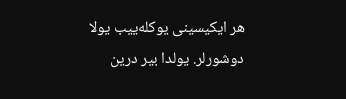هر ایکیسینی یوکله‌ییب یولا دوشورلر. یولدا بیر درین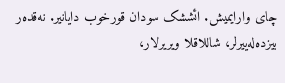چای وار‌ایمیش. ائششک سودان قورخوب دایانیر. نه‌قده‌ر بیزده‌له‌ییرلر، شاللاقلا ویریرلار،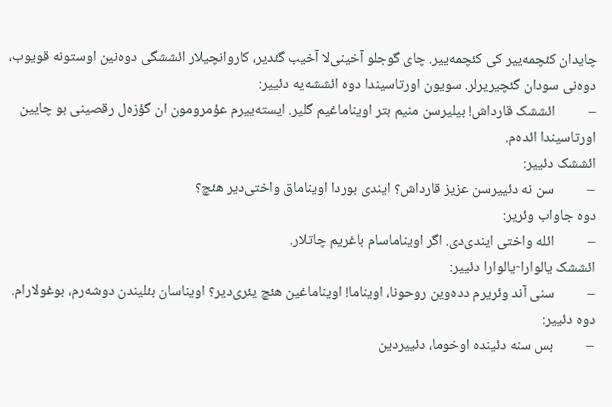چایدان کئچمه‌ییر کی کئچمه‌ییر. چای گوجلو آخینی‌لا آخیب گئدیر، کاروانچیلار ائششگی دوه‌نین اوستونه قویوب، دوه‌نی سودان گئچیریرلر. سویون اورتاسیندا دوه ائششه‌یه دئییر:
–          ائششک قارداش! بیلیرسن منیم بتر اویناماغیم گلیر. ایسته‌ییرم عؤمرومون ان گؤزه‌ل رقصینی بو چایین اورتاسیندا ائده‌م.
ائششک دئییر:
–          سن نه دئییرسن عزیز قارداش؟ ایندی بوردا اویناماق واختی‌دیر هئچ؟
دوه جاواب وئریر:
–          ائله واختی ایندی‌دی. اگر اویناماسام باغریم چاتلار.
ائششک یالوارا-یالوارا دئییر:
–          سنی آند وئریرم دده‌وین روحونا، اویناما! اویناماغین هئچ یئری‌دیر؟ اویناسان بئلیندن دوشه‌رم، بوغولارام.
دوه دئییر:
–          بس سنه دئینده اوخوما، دئییردین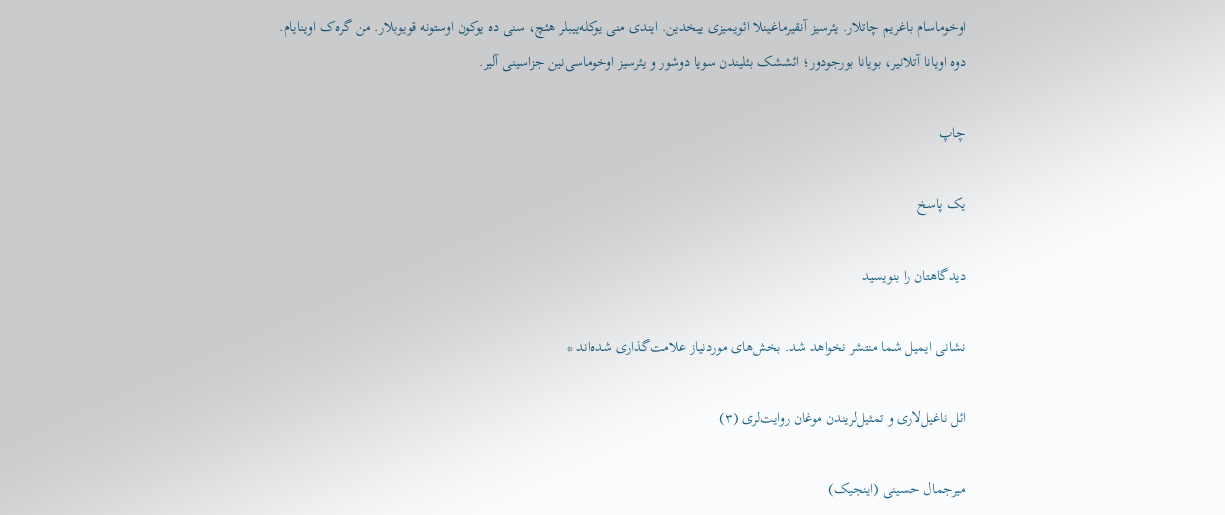اوخوماسام باغریم چاتلار. یئرسیز آنقیرماغینلا ائویمیزی ییخدین. ایندی منی یوکله‌ییبلر هئچ، سنی ده یوکون اوستونه قویوبلار. من گره‌ک اوینایام.
دوه اویانا آتلانیر، بویانا بورجودور؛ ائششک بئلیندن سویا دوشور و یئرسیز اوخوماسی‌نین جزاسینی آلیر.

چاپ

یک پاسخ

دیدگاهتان را بنویسید

نشانی ایمیل شما منتشر نخواهد شد. بخش‌های موردنیاز علامت‌گذاری شده‌اند *

ائل ناغیل‌لاری و تمثیل‌لریندن موغان روایت‌لری (۳)

میرجمال حسینی (اینجیک)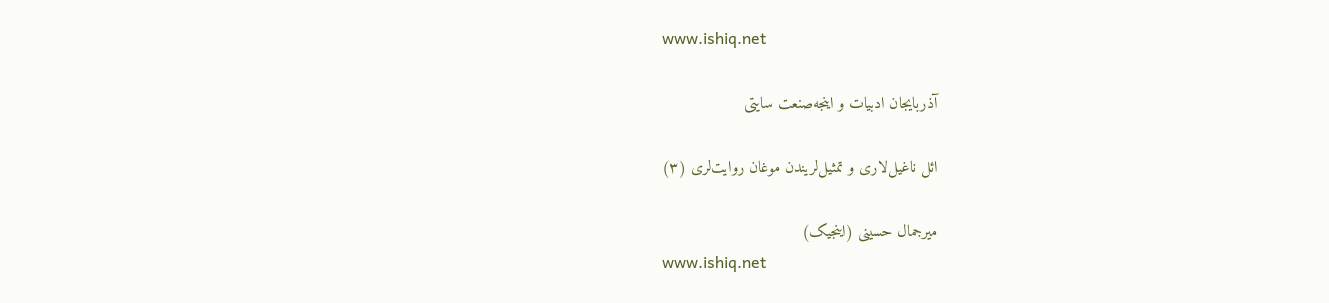www.ishiq.net

آذربایجان ادبیات و اینجه‌صنعت سایتی

ائل ناغیل‌لاری و تمثیل‌لریندن موغان روایت‌لری (۳)

میرجمال حسینی (اینجیک)
www.ishiq.net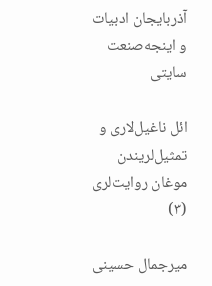آذربایجان ادبیات و اینجه‌صنعت سایتی

ائل ناغیل‌لاری و تمثیل‌لریندن موغان روایت‌لری (۳)

میرجمال حسینی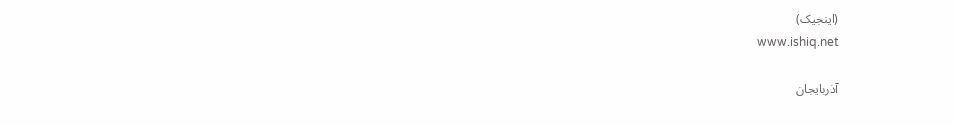(اینجیک)
www.ishiq.net

آذربایجان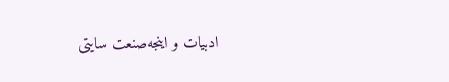ادبیات و اینجه‌صنعت سایتی